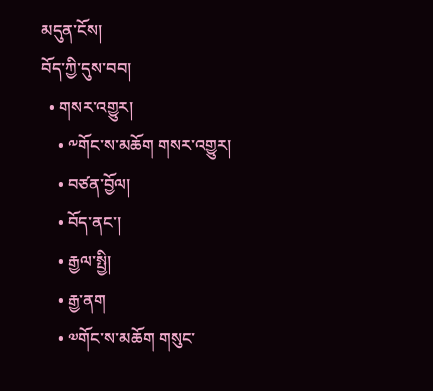མདུན་ངོས།
བོད་ཀྱི་དུས་བབ།
  • གསར་འགྱུར།
    • ༸གོང་ས་མཆོག གསར་འགྱུར།
    • བཙན་བྱོལ།
    • བོད་ནང་།
    • རྒྱལ་སྤྱི།
    • རྒྱ་ནག
    • ༧གོང་ས་མཆོག གསུང་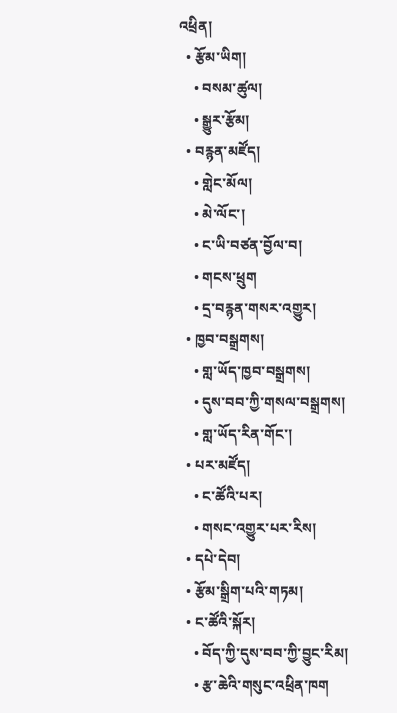འཕྲིན།
  • རྩོམ་ཡིག།
    • བསམ་ཚུལ།
    • སྒྱུར་རྩོམ།
  • བརྙན་མཛོད།
    • གླེང་མོལ།
    • མེ་ལོང་།
    • ང་ཡི་བཙན་བྱོལ་བ།
    • གངས་ཕྲུག
    • དྲ་བརྙན་གསར་འགྱུར།
  • ཁྱབ་བསྒྲགས།
    • གླ་ཡོད་ཁྱབ་བསྒྲགས།
    • དུས་བབ་ཀྱི་གསལ་བསྒྲགས།
    • གླ་ཡོད་རིན་གོང་།
  • པར་མཛོད།
    • ང་ཚོའི་པར།
    • གསང་འགྱུར་པར་རིས།
  • དཔེ་དེབ།
  • རྩོམ་སྒྲིག་པའི་གཏམ།
  • ང་ཚོའི་སྐོར།
    • བོད་ཀྱི་དུས་བབ་ཀྱི་བྱུང་རིམ།
    • རྩ་ཆེའི་གསུང་འཕྲིན་ཁག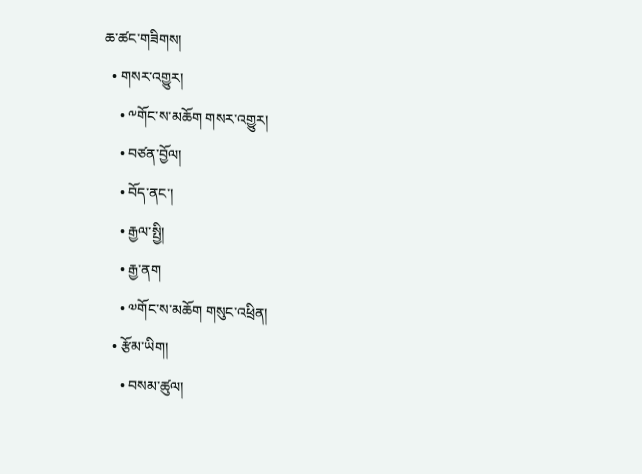ཆ་ཚང་གཟིགས།
  • གསར་འགྱུར།
    • ༸གོང་ས་མཆོག གསར་འགྱུར།
    • བཙན་བྱོལ།
    • བོད་ནང་།
    • རྒྱལ་སྤྱི།
    • རྒྱ་ནག
    • ༧གོང་ས་མཆོག གསུང་འཕྲིན།
  • རྩོམ་ཡིག།
    • བསམ་ཚུལ།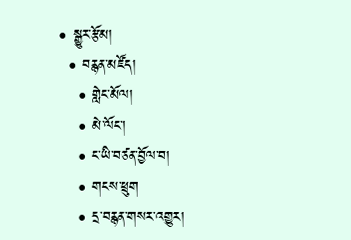• སྒྱུར་རྩོམ།
  • བརྙན་མཛོད།
    • གླེང་མོལ།
    • མེ་ལོང་།
    • ང་ཡི་བཙན་བྱོལ་བ།
    • གངས་ཕྲུག
    • དྲ་བརྙན་གསར་འགྱུར།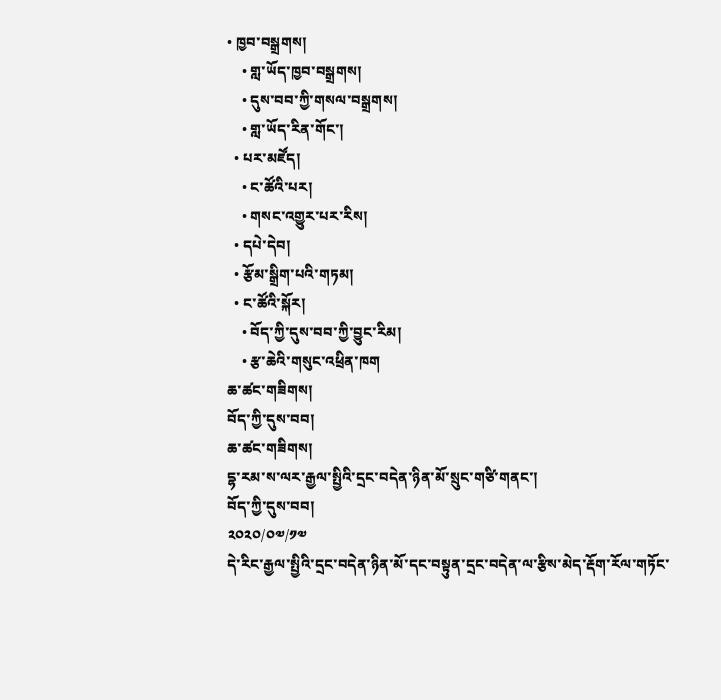• ཁྱབ་བསྒྲགས།
    • གླ་ཡོད་ཁྱབ་བསྒྲགས།
    • དུས་བབ་ཀྱི་གསལ་བསྒྲགས།
    • གླ་ཡོད་རིན་གོང་།
  • པར་མཛོད།
    • ང་ཚོའི་པར།
    • གསང་འགྱུར་པར་རིས།
  • དཔེ་དེབ།
  • རྩོམ་སྒྲིག་པའི་གཏམ།
  • ང་ཚོའི་སྐོར།
    • བོད་ཀྱི་དུས་བབ་ཀྱི་བྱུང་རིམ།
    • རྩ་ཆེའི་གསུང་འཕྲིན་ཁག
ཆ་ཚང་གཟིགས།
བོད་ཀྱི་དུས་བབ།
ཆ་ཚང་གཟིགས།
དྷ་རམ་ས་ལར་རྒྱལ་སྤྱིའི་དྲང་བདེན་ཉིན་མོ་སྲུང་གཙི་གནང་།
བོད་ཀྱི་དུས་བབ།
༢༠༢༠/༠༧/༡༧
དེ་རིང་རྒྱལ་སྤྱིའི་དྲང་བདེན་ཉིན་མོ་དང་བསྟུན་དྲང་བདེན་ལ་རྩིས་མེད་རྡོག་རོལ་གཏོང་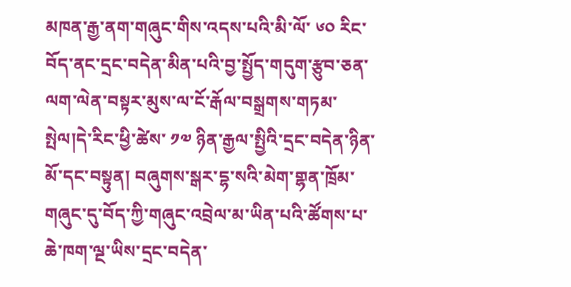མཁན་རྒྱ་ནག་གཞུང་གིས་འདས་པའི་མི་ལོ་ ༦༠ རིང་བོད་ནང་དྲང་བདེན་མིན་པའི་བྱ་སྤྱོད་གདུག་རྩུབ་ཅན་ལག་ལེན་བསྟར་མུས་ལ་ངོ་རྒོལ་བསྒྲགས་གཏམ་སྤེལ།དེ་རིང་ཕྱི་ཚེས་ ༡༧ ཉིན་རྒྱལ་སྤྱིའི་དྲང་བདེན་ཉིན་མོ་དང་བསྟུན། བཞུགས་སྒར་དྷ་སའི་མེག་གྷན་ཁྲོམ་གཞུང་དུ་བོད་ཀྱི་གཞུང་འབྲེལ་མ་ཡིན་པའི་ཚོགས་པ་ཆེ་ཁག་ལྔ་ཡིས་དྲང་བདེན་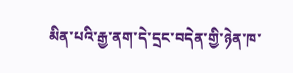མིན་པའི་རྒྱ་ནག་དེ་དྲང་བདེན་གྱི་ཉེན་ཁ་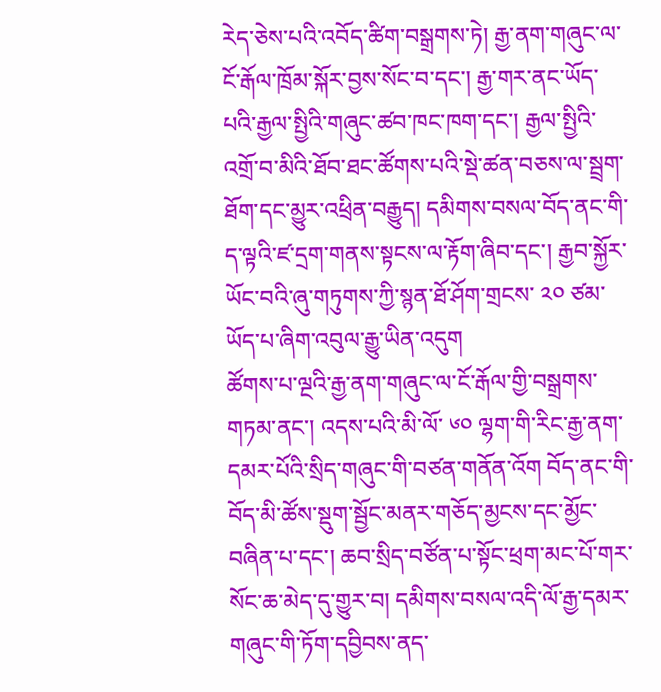རེད་ཅེས་པའི་འབོད་ཚིག་བསྒྲགས་ཏེ། རྒྱ་ནག་གཞུང་ལ་ངོ་རྒོལ་ཁྲོམ་སྐོར་བྱས་སོང་བ་དང་། རྒྱ་གར་ནང་ཡོད་པའི་རྒྱལ་སྤྱིའི་གཞུང་ཚབ་ཁང་ཁག་དང་། རྒྱལ་སྤྱིའི་འགྲོ་བ་མིའི་ཐོབ་ཐང་ཚོགས་པའི་སྡེ་ཚན་བཅས་ལ་སྦྲག་ཐོག་དང་མྱུར་འཕྲིན་བརྒྱུད། དམིགས་བསལ་བོད་ནང་གི་ད་ལྟའི་ཛ་དྲག་གནས་སྟངས་ལ་རྟོག་ཞིབ་དང་། རྒྱབ་སྐྱོར་ཡོང་བའི་ཞུ་གཏུགས་ཀྱི་སྙན་ཐོ་ཤོག་གྲངས་ ༢༠ ཙམ་ཡོད་པ་ཞིག་འབུལ་རྒྱུ་ཡིན་འདུག
ཚོགས་པ་ལྔའི་རྒྱ་ནག་གཞུང་ལ་ངོ་རྒོལ་གྱི་བསྒྲགས་གཏམ་ནང་། འདས་པའི་མི་ལོ་ ༦༠ ལྷག་གི་རིང་རྒྱ་ནག་དམར་པོའི་སྲིད་གཞུང་གི་བཙན་གནོན་འོག བོད་ནང་གི་བོད་མི་ཚོས་སྡུག་སྦྱོང་མནར་གཅོད་མྱངས་དང་མྱོང་བཞིན་པ་དང་། ཆབ་སྲིད་བཙོན་པ་སྟོང་ཕྲག་མང་པོ་གར་སོང་ཆ་མེད་དུ་གྱུར་བ། དམིགས་བསལ་འདི་ལོ་རྒྱ་དམར་གཞུང་གི་ཏོག་དབྱིབས་ནད་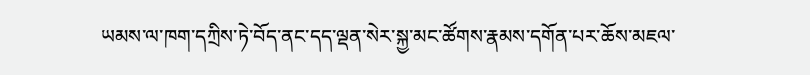ཡམས་ལ་ཁག་དཀྲིས་ཏེ་བོད་ནང་དད་ལྡན་སེར་སྐྱ་མང་ཚོགས་རྣམས་དགོན་པར་ཆོས་མཇལ་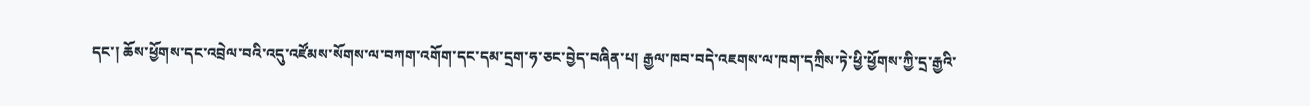དང་། ཆོས་ཕྱོགས་དང་འབྲེལ་བའི་འདུ་འཛོམས་སོགས་ལ་བཀག་འགོག་དང་དམ་དྲག་ཧ་ཅང་བྱེད་བཞིན་པ། རྒྱལ་ཁབ་བདེ་འཇགས་ལ་ཁག་དཀྲིས་ཏེ་ཕྱི་ཕྱོགས་ཀྱི་དྲ་རྒྱའི་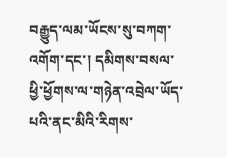བརྒྱུད་ལམ་ཡོངས་སུ་བཀག་འགོག་དང་། དམིགས་བསལ་ཕྱི་ཕྱོགས་ལ་གཉེན་འབྲེལ་ཡོད་པའི་ནང་མིའི་རིགས་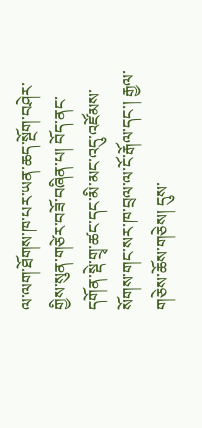ལ་ལག་ཐོགས་ཁ་པར་ཡན་ཆད་སྔོག་བཤེར་གྱིས་སུན་གཙེར་བཟོ་བཞིན་པ། བོད་ནང་དགོན་སྡེ་གྲྭ་ཚང་དང་མི་མང་འདུ་འཛོམས་སོགས་གང་སར་ཁ་བྲལ་ལ་ངོ་རྒོལ་དང་། རྒྱལ་གཅེས་ཆོས་གཅེས། དུས་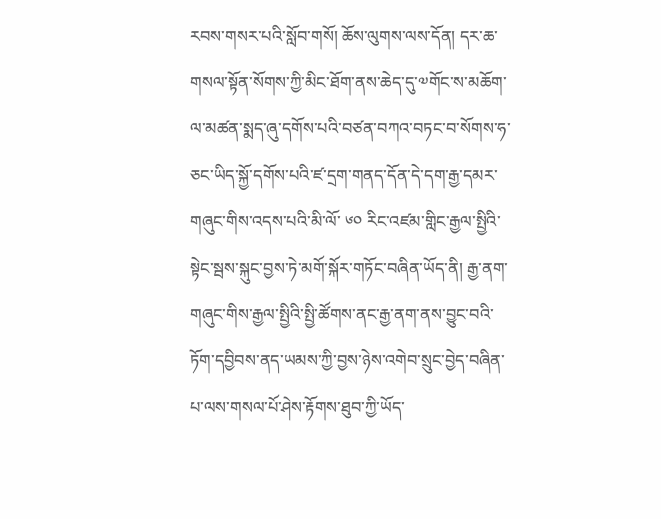རབས་གསར་པའི་སློབ་གསོ། ཆོས་ལུགས་ལས་དོན། དར་ཆ་གསལ་སྟོན་སོགས་ཀྱི་མིང་ཐོག་ནས་ཆེད་དུ་༧གོང་ས་མཆོག་ལ་མཚན་སྨད་ཞུ་དགོས་པའི་བཙན་བཀའ་བཏང་བ་སོགས་ཧ་ཅང་ཡིད་སྐྱོ་དགོས་པའི་ཛ་དྲག་གནད་དོན་དེ་དག་རྒྱ་དམར་གཞུང་གིས་འདས་པའི་མི་ལོ་ ༦༠ རིང་འཛམ་གླིང་རྒྱལ་སྤྱིའི་སྟེང་སྦས་སྐུང་བྱས་ཏེ་མགོ་སྐོར་གཏོང་བཞིན་ཡོད་ནི། རྒྱ་ནག་གཞུང་གིས་རྒྱལ་སྤྱིའི་སྤྱི་ཚོགས་ནང་རྒྱ་ནག་ནས་བྱུང་བའི་ཏོག་དབྱིབས་ནད་ཡམས་ཀྱི་བྱས་ཉེས་འགེབ་སྲུང་བྱེད་བཞིན་པ་ལས་གསལ་པོ་ཤེས་རྟོགས་ཐུབ་ཀྱི་ཡོད་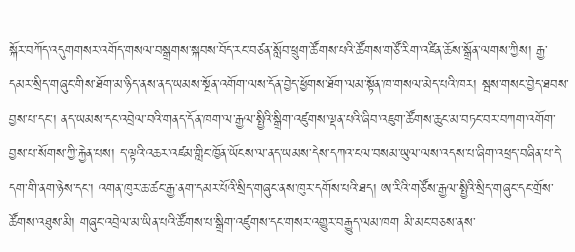སྐོར་བཀོད་འདུགགསར་འགོད་གསལ་བསྒྲགས་སྐབས་བོད་རང་བཙན་སློབ་ཕྲུག་ཚོགས་པའི་ཚོགས་གཙོ་རིག་འཛིན་ཆོས་སྒྲོན་ལགས་ཀྱིས། རྒྱ་དམར་སྲིད་གཞུང་གིས་ཐོག་མ་ཉིད་ནས་ནད་ཡམས་སྔོན་འགོག་ལས་དོན་བྱེད་ཕྱོགས་ཐོག་ལམ་སྟོན་ཁ་གསལ་མེད་པའི་ཁར། སྦས་གསང་བྱེད་ཐབས་བྱས་པ་དང་། ནད་ཡམས་དང་འབྲེལ་བའི་གནད་དོན་ཁག་ལ་རྒྱལ་སྤྱིའི་སྒྲིག་འཛུགས་ལྡན་པའི་ཞིབ་འཇུག་ཚོགས་ཆུང་མ་བཏང་བར་བཀག་འགོག་བྱས་པ་སོགས་ཀྱི་རྐྱེན་པས། ད་ལྟའི་འཆར་འཛམ་གླིང་ཁྱོན་ཡོངས་ལ་ནད་ཡམས་དེས་དཀའ་ངལ་བསམ་ཡུལ་ལས་འདས་པ་ཞིག་འཕྲད་བཞིན་པ་དེ་དག་གི་ནག་ཉེས་དང་། འགན་ཁུར་ཆ་ཚང་རྒྱ་ནག་དམར་པོའི་སྲིད་གཞུང་ནས་ཁུར་དགོས་པའི་ཐད། ཨ་རིའི་གཙོས་རྒྱལ་སྤྱིའི་སྲིད་གཞུང་དང་གྲོས་ཚོགས་འཐུས་མི། གཞུང་འབྲེལ་མ་ཡིན་པའི་ཚོགས་པ་སྒྲིག་འཛུགས་དང་གསར་འགྱུར་བརྒྱུད་ལམ་ཁག མི་མང་བཅས་ནས་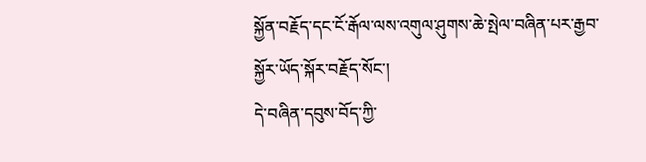སྐྱོན་བརྗོད་དང་ངོ་རྒོལ་ལས་འགུལ་ཤུགས་ཆེ་སྤེལ་བཞིན་པར་རྒྱབ་སྐྱོར་ཡོད་སྐོར་བརྗོད་སོང་།
དེ་བཞིན་དབུས་བོད་ཀྱི་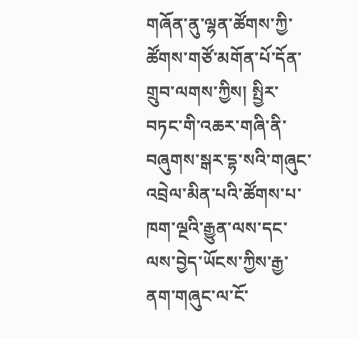གཞོན་ནུ་ལྷན་ཚོགས་ཀྱི་ཚོགས་གཙོ་མགོན་པོ་དོན་གྲུབ་ལགས་ཀྱིས། སྤྱིར་བཏང་གི་འཆར་གཞི་ནི་བཞུགས་སྒར་དྷ་སའི་གཞུང་འབྲེལ་མིན་པའི་ཚོགས་པ་ཁག་ལྔའི་རྒྱུན་ལས་དང་ལས་བྱེད་ཡོངས་ཀྱིས་རྒྱ་ནག་གཞུང་ལ་ངོ་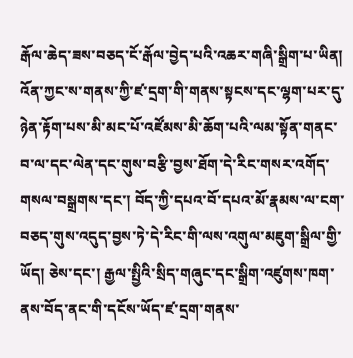རྒོལ་ཆེད་ཟས་བཅད་ངོ་རྒོལ་བྱེད་པའི་འཆར་གཞི་སྒྲིག་པ་ཡིན། འོན་ཀྱང་ས་གནས་ཀྱི་ཛ་དྲག་གི་གནས་སྟངས་དང་ལྷག་པར་དུ་ཉེན་རྟོག་པས་མི་མང་པོ་འཛོམས་མི་ཆོག་པའི་ལམ་སྟོན་གནང་བ་ལ་དང་ལེན་དང་གུས་བརྩི་བྱས་ཐོག་དེ་རིང་གསར་འགོད་གསལ་བསྒྲགས་དང་། བོད་ཀྱི་དཔའ་བོ་དཔའ་མོ་རྣམས་ལ་ངག་བཅད་གུས་འདུད་བྱས་ཏེ་དེ་རིང་གི་ལས་འགུལ་མཇུག་སྒྲིལ་གྱི་ཡོད། ཅེས་དང་། རྒྱལ་སྤྱིའི་སྲིད་གཞུང་དང་སྒྲིག་འཛུགས་ཁག་ནས་བོད་ནང་གི་དངོས་ཡོད་ཛ་དྲག་གནས་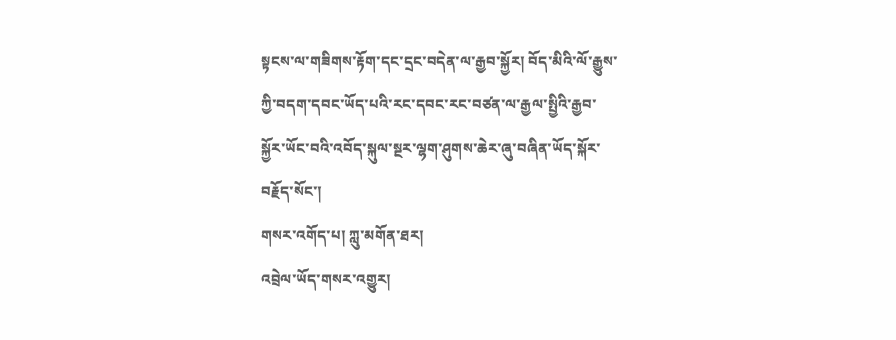སྟངས་ལ་གཟིགས་རྟོག་དང་དྲང་བདེན་ལ་རྒྱབ་སྐྱོར། བོད་མིའི་ལོ་རྒྱུས་ཀྱི་བདག་དབང་ཡོད་པའི་རང་དབང་རང་བཙན་ལ་རྒྱལ་སྤྱིའི་རྒྱབ་སྐྱོར་ཡོང་བའི་འབོད་སྐུལ་སྔར་ལྷག་ཤུགས་ཆེར་ཞུ་བཞིན་ཡོད་སྐོར་བརྗོད་སོང་།
གསར་འགོད་པ། ཀླུ་མགོན་ཐར།
འབྲེལ་ཡོད་གསར་འགྱུར།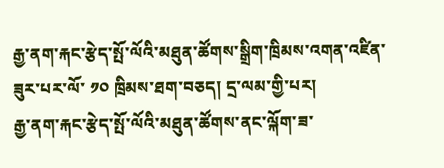རྒྱ་ནག་རྐང་རྩེད་སྤོ་ལོའི་མཐུན་ཚོགས་སྒྲིག་ཁྲིམས་འགན་འཛིན་ཟུར་པར་ལོ་ ༡༠ ཁྲིམས་ཐག་བཅད། དྲ་ལམ་གྱི་པར།
རྒྱ་ནག་རྐང་རྩེད་སྤོ་ལོའི་མཐུན་ཚོགས་ནང་ལྐོག་ཟ་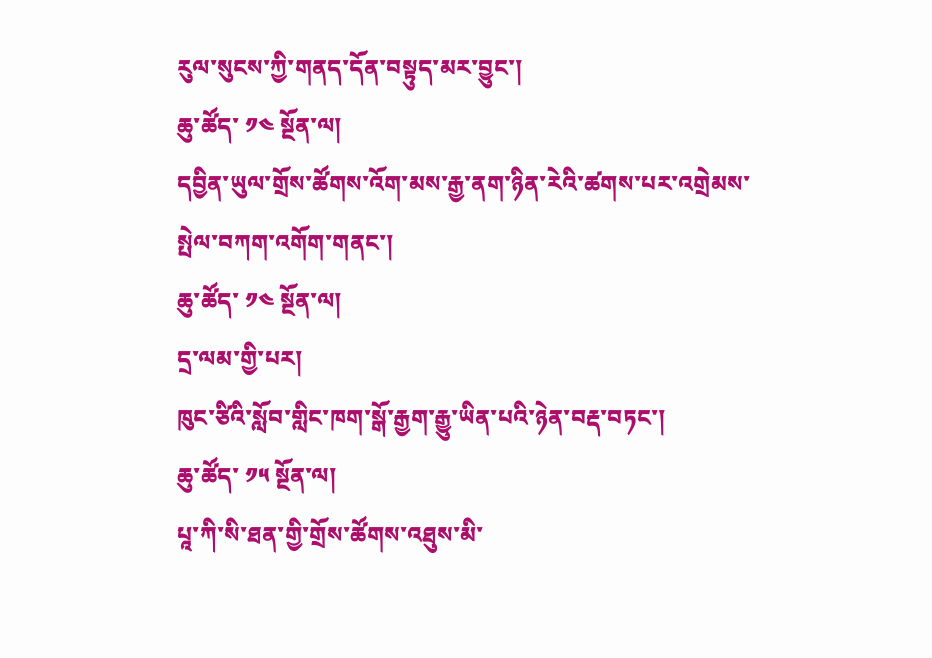རུལ་སུངས་ཀྱི་གནད་དོན་བསྟུད་མར་བྱུང་།
ཆུ་ཚོད་ ༡༤ སྔོན་ལ།
དབྱིན་ཡུལ་གྲོས་ཚོགས་འོག་མས་རྒྱ་ནག་ཉིན་རེའི་ཚགས་པར་འགྲེམས་སྤེལ་བཀག་འགོག་གནང་།
ཆུ་ཚོད་ ༡༤ སྔོན་ལ།
དྲ་ལམ་གྱི་པར།
ཁུང་ཙིའི་སློབ་གླིང་ཁག་སྒོ་རྒྱག་རྒྱུ་ཡིན་པའི་ཉེན་བརྡ་བཏང་།
ཆུ་ཚོད་ ༡༥ སྔོན་ལ།
པཱ་ཀི་སི་ཐན་གྱི་གྲོས་ཚོགས་འཐུས་མི་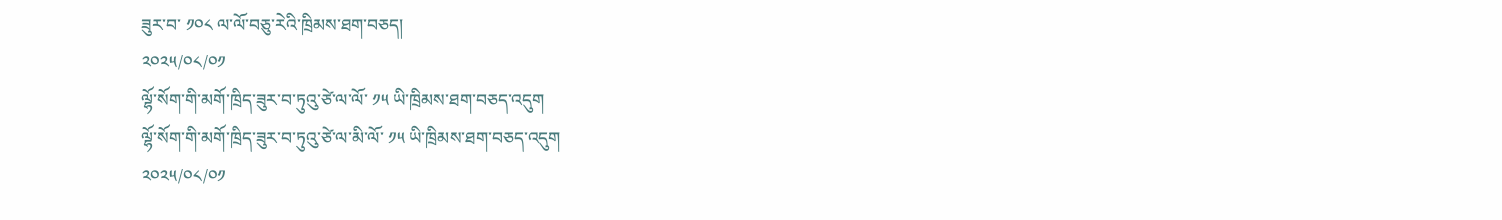ཟུར་བ་ ༡༠༨ ལ་ལོ་བཅུ་རེའི་ཁྲིམས་ཐག་བཅད།
༢༠༢༥/༠༨/༠༡
ལྷོ་སོག་གི་མགོ་ཁྲིད་ཟུར་བ་ཏུའུ་ཙེ་ལ་ལོ་ ༡༥ ཡི་ཁྲིམས་ཐག་བཅད་འདུག
ལྷོ་སོག་གི་མགོ་ཁྲིད་ཟུར་བ་ཏུའུ་ཙེ་ལ་མི་ལོ་ ༡༥ ཡི་ཁྲིམས་ཐག་བཅད་འདུག
༢༠༢༥/༠༨/༠༡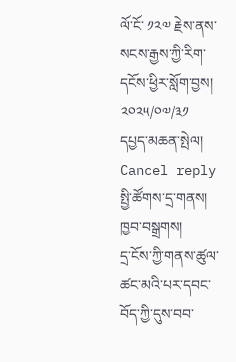ལོ་ངོ་ ༡༢༧ རྗེས་ནས་སངས་རྒྱས་ཀྱི་རིག་དངོས་ཕྱིར་སློག་བྱས།
༢༠༢༥/༠༧/༣༡
དཔྱད་མཆན་སྤེལ། Cancel reply
སྤྱི་ཚོགས་དྲ་གནས།
ཁྱབ་བསྒྲགས།
དྲ་ངོས་ཀྱི་གནས་ཚུལ་ཚང་མའི་པར་དབང་བོད་ཀྱི་དུས་བབ་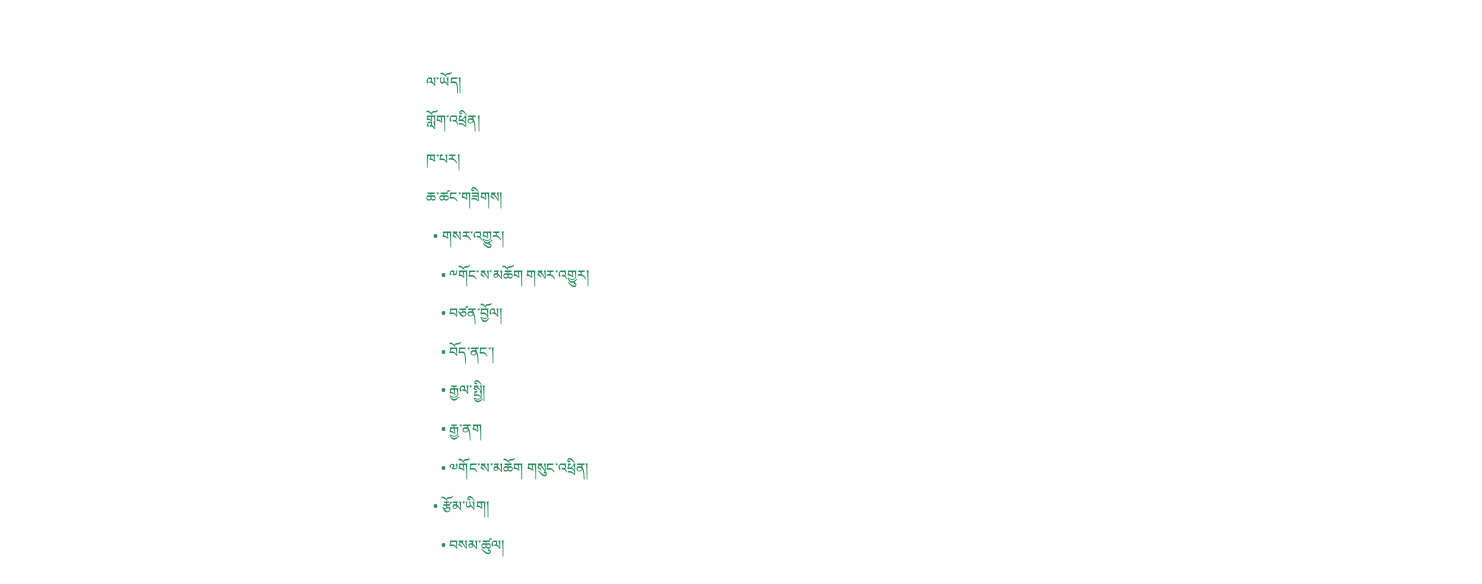ལ་ཡོད།
གློག་འཕྲིན།
ཁ་པར།
ཆ་ཚང་གཟིགས།
  • གསར་འགྱུར།
    • ༸གོང་ས་མཆོག གསར་འགྱུར།
    • བཙན་བྱོལ།
    • བོད་ནང་།
    • རྒྱལ་སྤྱི།
    • རྒྱ་ནག
    • ༧གོང་ས་མཆོག གསུང་འཕྲིན།
  • རྩོམ་ཡིག།
    • བསམ་ཚུལ།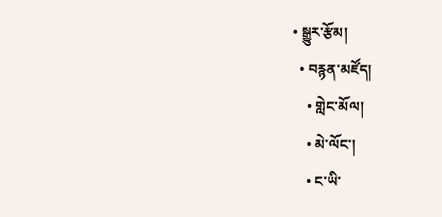• སྒྱུར་རྩོམ།
  • བརྙན་མཛོད།
    • གླེང་མོལ།
    • མེ་ལོང་།
    • ང་ཡི་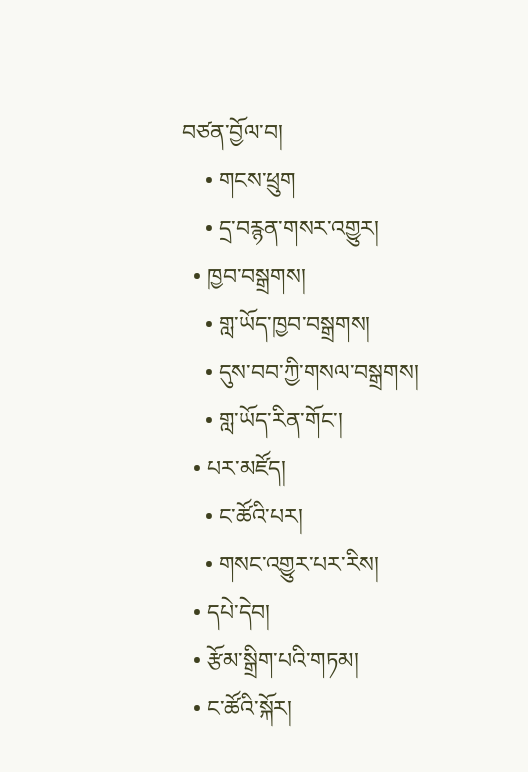བཙན་བྱོལ་བ།
    • གངས་ཕྲུག
    • དྲ་བརྙན་གསར་འགྱུར།
  • ཁྱབ་བསྒྲགས།
    • གླ་ཡོད་ཁྱབ་བསྒྲགས།
    • དུས་བབ་ཀྱི་གསལ་བསྒྲགས།
    • གླ་ཡོད་རིན་གོང་།
  • པར་མཛོད།
    • ང་ཚོའི་པར།
    • གསང་འགྱུར་པར་རིས།
  • དཔེ་དེབ།
  • རྩོམ་སྒྲིག་པའི་གཏམ།
  • ང་ཚོའི་སྐོར།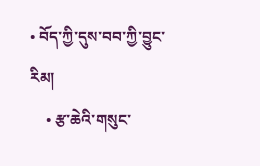• བོད་ཀྱི་དུས་བབ་ཀྱི་བྱུང་རིམ།
    • རྩ་ཆེའི་གསུང་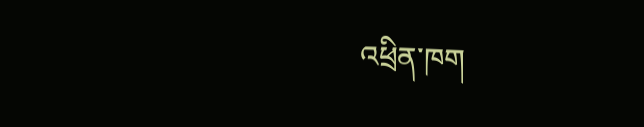འཕྲིན་ཁག